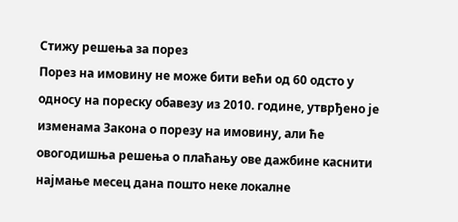Стижу решења за порез
Порез на имовину не може бити већи од 60 одсто у односу на пореску обавезу из 2010. године, утврђено је изменама Закона о порезу на имовину, али ће овогодишња решења о плаћању ове дажбине каснити најмање месец дана пошто неке локалне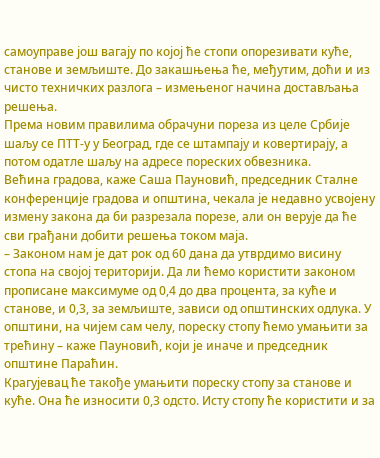самоуправе још вагају по којој ће стопи опорезивати куће, станове и земљиште. До закашњења ће, међутим, доћи и из чисто техничких разлога – измењеног начина достављања решења.
Према новим правилима обрачуни пореза из целе Србије шаљу се ПТТ-у у Београд, где се штампају и ковертирају, а потом одатле шаљу на адресе пореских обвезника.
Већина градова, каже Саша Пауновић, председник Сталне конференције градова и општина, чекала је недавно усвојену измену закона да би разрезала порезе, али он верује да ће сви грађани добити решења током маја.
– Законом нам је дат рок од 60 дана да утврдимо висину стопа на својој територији. Да ли ћемо користити законом прописане максимуме од 0,4 до два процента, за куће и станове, и 0,3, за земљиште, зависи од општинских одлука. У општини, на чијем сам челу, пореску стопу ћемо умањити за трећину – каже Пауновић, који је иначе и председник општине Параћин.
Крагујевац ће такође умањити пореску стопу за станове и куће. Она ће износити 0,3 одсто. Исту стопу ће користити и за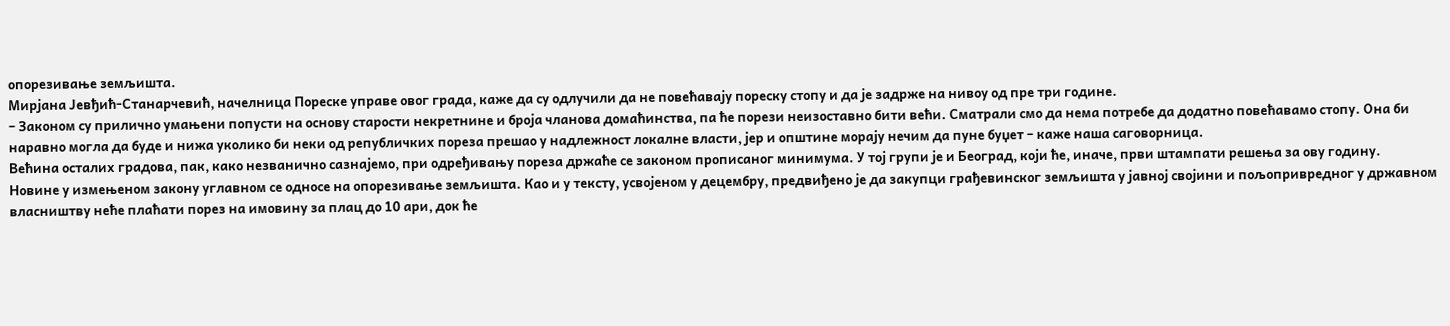опорезивање земљишта.
Мирјана Јевђић-Станарчевић, начелница Пореске управе овог града, каже да су одлучили да не повећавају пореску стопу и да је задрже на нивоу од пре три године.
– Законом су прилично умањени попусти на основу старости некретнине и броја чланова домаћинства, па ће порези неизоставно бити већи. Сматрали смо да нема потребе да додатно повећавамо стопу. Она би наравно могла да буде и нижа уколико би неки од републичких пореза прешао у надлежност локалне власти, јер и општине морају нечим да пуне буџет – каже наша саговорница.
Већина осталих градова, пак, како незванично сазнајемо, при одређивању пореза држаће се законом прописаног минимума. У тој групи је и Београд, који ће, иначе, први штампати решења за ову годину.
Новине у измењеном закону углавном се односе на опорезивање земљишта. Као и у тексту, усвојеном у децембру, предвиђено је да закупци грађевинског земљишта у јавној својини и пољопривредног у државном власништву неће плаћати порез на имовину за плац до 10 ари, док ће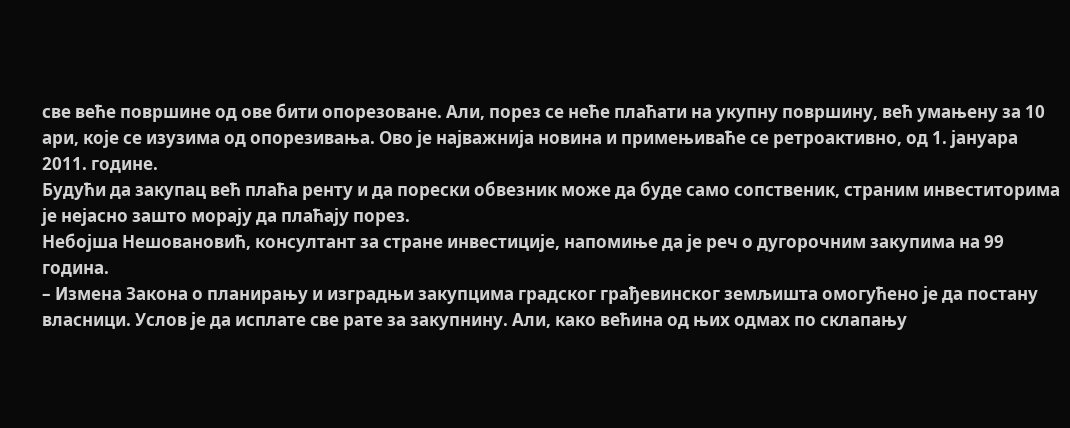све веће површине од ове бити опорезоване. Али, порез се неће плаћати на укупну површину, већ умањену за 10 ари, које се изузима од опорезивања. Ово је најважнија новина и примењиваће се ретроактивно, од 1. јануара 2011. године.
Будући да закупац већ плаћа ренту и да порески обвезник може да буде само сопственик, страним инвеститорима је нејасно зашто морају да плаћају порез.
Небојша Нешовановић, консултант за стране инвестиције, напомиње да је реч о дугорочним закупима на 99 година.
– Измена Закона о планирању и изградњи закупцима градског грађевинског земљишта омогућено је да постану власници. Услов је да исплате све рате за закупнину. Али, како већина од њих одмах по склапању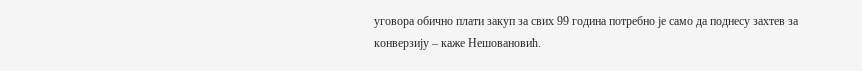уговора обично плати закуп за свих 99 година потребно је само да поднесу захтев за конверзију – каже Нешовановић.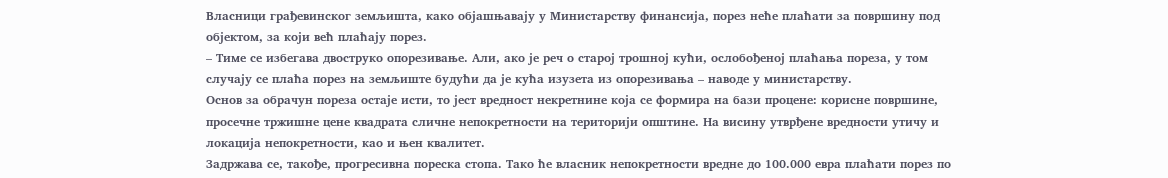Власници грађевинског земљишта, како објашњавају у Министарству финансија, порез неће плаћати за површину под објектом, за који већ плаћају порез.
– Тиме се избегава двоструко опорезивање. Али, ако је реч о старој трошној кући, ослобођеној плаћања пореза, у том случају се плаћа порез на земљиште будући да је кућа изузета из опорезивања – наводе у министарству.
Основ за обрачун пореза остаје исти, то јест вредност некретнине која се формира на бази процене: корисне површине, просечне тржишне цене квадрата сличне непокретности на територији општине. На висину утврђене вредности утичу и локација непокретности, као и њен квалитет.
Задржава се, такође, прогресивна пореска стопа. Тако ће власник непокретности вредне до 100.000 евра плаћати порез по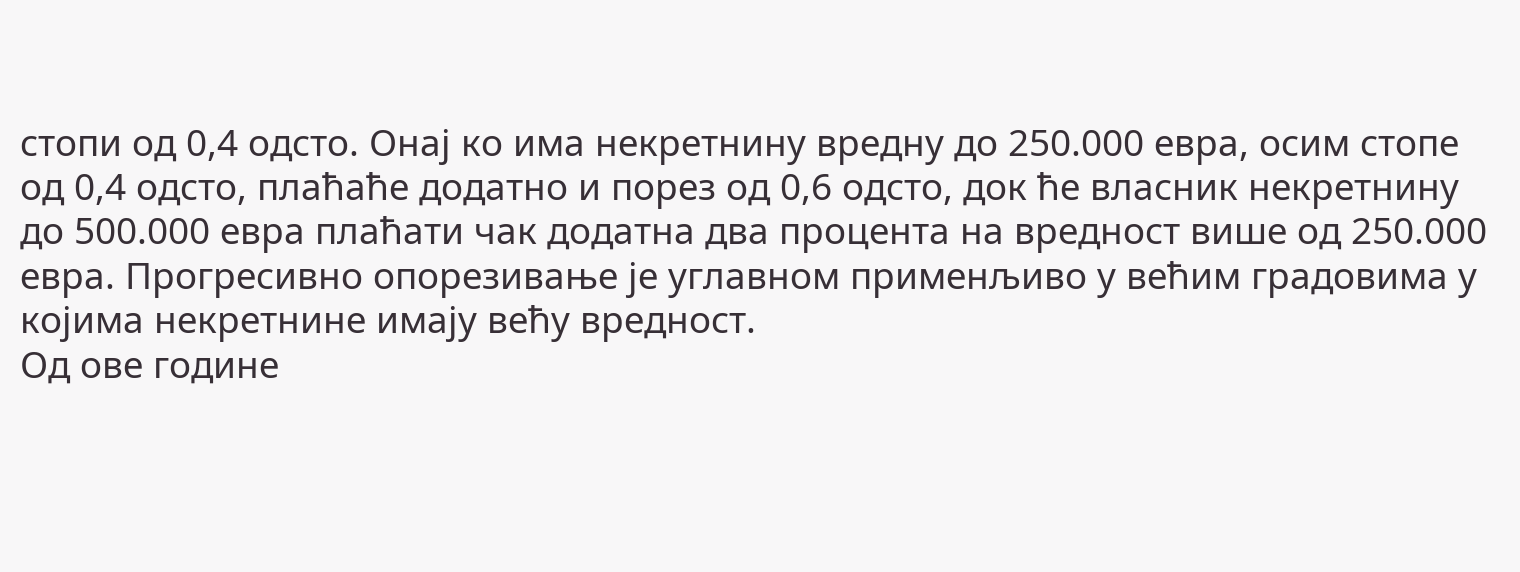стопи од 0,4 одсто. Онај ко има некретнину вредну до 250.000 евра, осим стопе од 0,4 одсто, плаћаће додатно и порез од 0,6 одсто, док ће власник некретнину до 500.000 евра плаћати чак додатна два процента на вредност више од 250.000 евра. Прогресивно опорезивање је углавном применљиво у већим градовима у којима некретнине имају већу вредност.
Од ове године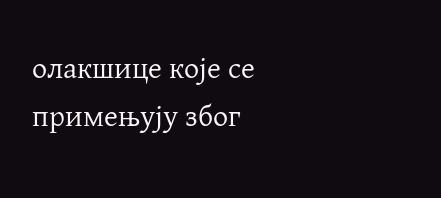олакшице које се примењују због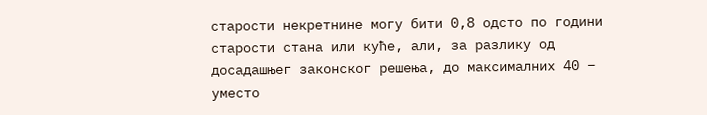старости некретнине могу бити 0,8 одсто по години старости стана или куће, али, за разлику од досадашњег законског решења, до максималних 40 – уместо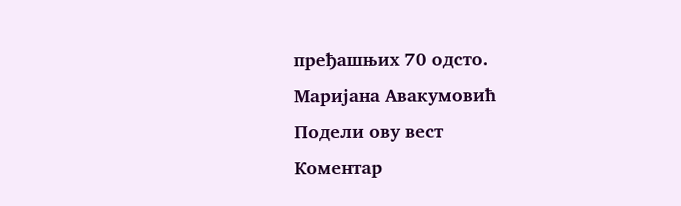пређашњих 70 одсто.
Маријана Авакумовић
Подели ову вест
Комeнтар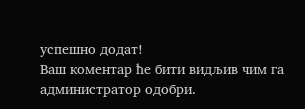успeшно додат!
Ваш комeнтар ћe бити видљив чим га администратор одобри.